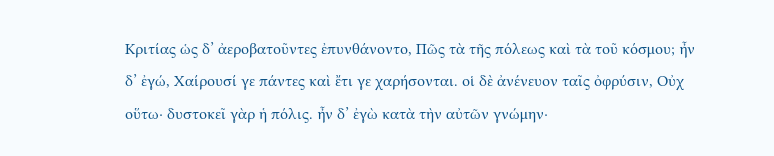Κριτίας ὡς δ’ ἀεροβατοῦντες ἐπυνθάνοντο, Πῶς τὰ τῆς πόλεως καὶ τὰ τοῦ κόσμου; ἦν δ’ ἐγώ, Χαίρουσί γε πάντες καὶ ἔτι γε χαρήσονται. οἱ δὲ ἀνένευον ταῖς ὀφρύσιν, Οὐχ οὕτω· δυστοκεῖ γὰρ ἡ πόλις. ἦν δ’ ἐγὼ κατὰ τὴν αὐτῶν γνώμην·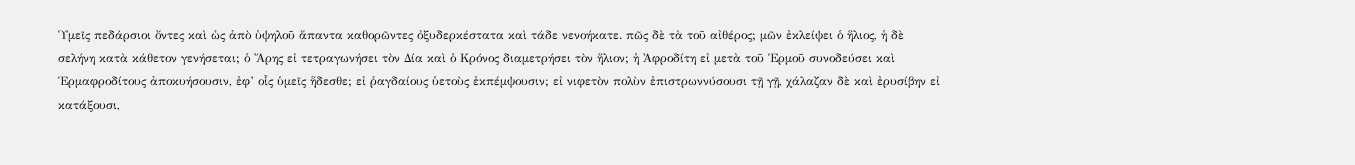Ὑμεῖς πεδάρσιοι ὄντες καὶ ὡς ἀπὸ ὑψηλοῦ ἅπαντα καθορῶντες ὀξυδερκέστατα καὶ τάδε νενοήκατε. πῶς δὲ τὰ τοῦ αἰθέρος; μῶν ἐκλείψει ὁ ἥλιος, ἡ δὲ σελήνη κατὰ κάθετον γενήσεται; ὁ Ἄρης εἰ τετραγωνήσει τὸν Δία καὶ ὁ Κρόνος διαμετρήσει τὸν ἥλιον; ἡ Ἀφροδίτη εἰ μετὰ τοῦ Ἑρμοῦ συνοδεύσει καὶ Ἑρμαφροδίτους ἀποκυήσουσιν, ἐφ’ οἷς ὑμεῖς ἥδεσθε; εἰ ῥαγδαίους ὑετοὺς ἐκπέμψουσιν; εἰ νιφετὸν πολὺν ἐπιστρωννύσουσι τῇ γῇ, χάλαζαν δὲ καὶ ἐρυσίβην εἰ κατάξουσι,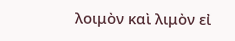λοιμὸν καὶ λιμὸν εἰ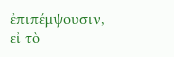ἐπιπέμψουσιν, εἰ τὸ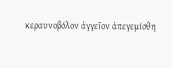κεραυνοβόλον ἀγγεῖον ἀπεγεμίσθη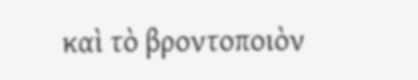καὶ τὸ βροντοποιὸν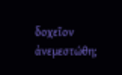δοχεῖον ἀνεμεστώθη;